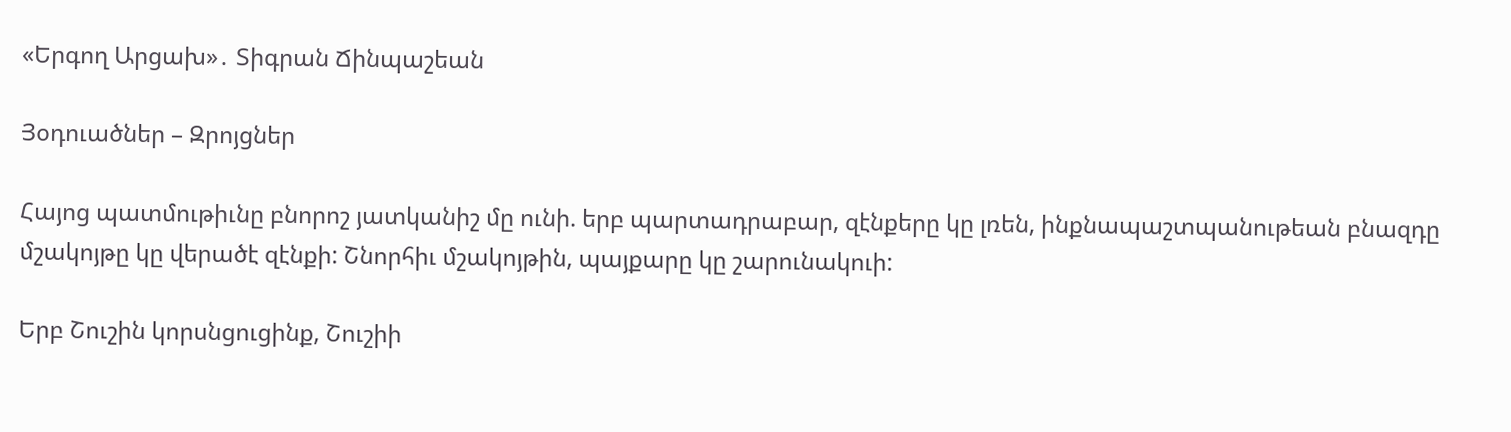«Երգող Արցախ»․ Տիգրան Ճինպաշեան

Յօդուածներ – Զրոյցներ

Հայոց պատմութիւնը բնորոշ յատկանիշ մը ունի. երբ պարտադրաբար, զէնքերը կը լռեն, ինքնապաշտպանութեան բնազդը մշակոյթը կը վերածէ զէնքի: Շնորհիւ մշակոյթին, պայքարը կը շարունակուի:

Երբ Շուշին կորսնցուցինք, Շուշիի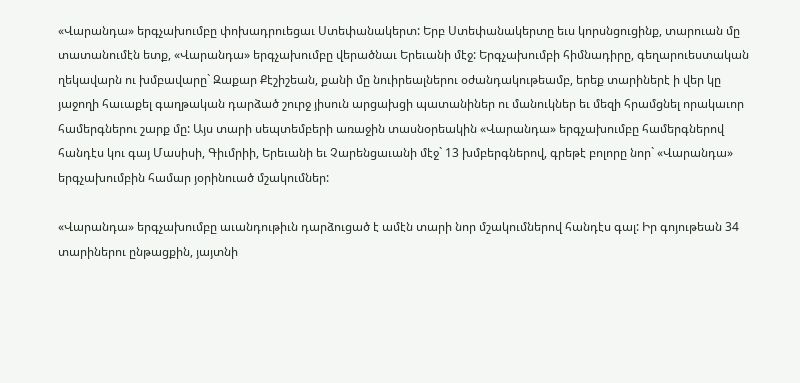«Վարանդա» երգչախումբը փոխադրուեցաւ Ստեփանակերտ: Երբ Ստեփանակերտը եւս կորսնցուցինք, տարուան մը տատանումէն ետք, «Վարանդա» երգչախումբը վերածնաւ Երեւանի մէջ: Երգչախումբի հիմնադիրը, գեղարուեստական ղեկավարն ու խմբավարը` Զաքար Քէշիշեան, քանի մը նուիրեալներու օժանդակութեամբ, երեք տարիներէ ի վեր կը յաջողի հաւաքել գաղթական դարձած շուրջ յիսուն արցախցի պատանիներ ու մանուկներ եւ մեզի հրամցնել որակաւոր համերգներու շարք մը: Այս տարի սեպտեմբերի առաջին տասնօրեակին «Վարանդա» երգչախումբը համերգներով հանդէս կու գայ Մասիսի, Գիւմրիի, Երեւանի եւ Չարենցաւանի մէջ` 13 խմբերգներով, գրեթէ բոլորը նոր` «Վարանդա» երգչախումբին համար յօրինուած մշակումներ:

«Վարանդա» երգչախումբը աւանդութիւն դարձուցած է ամէն տարի նոր մշակումներով հանդէս գալ: Իր գոյութեան 34 տարիներու ընթացքին, յայտնի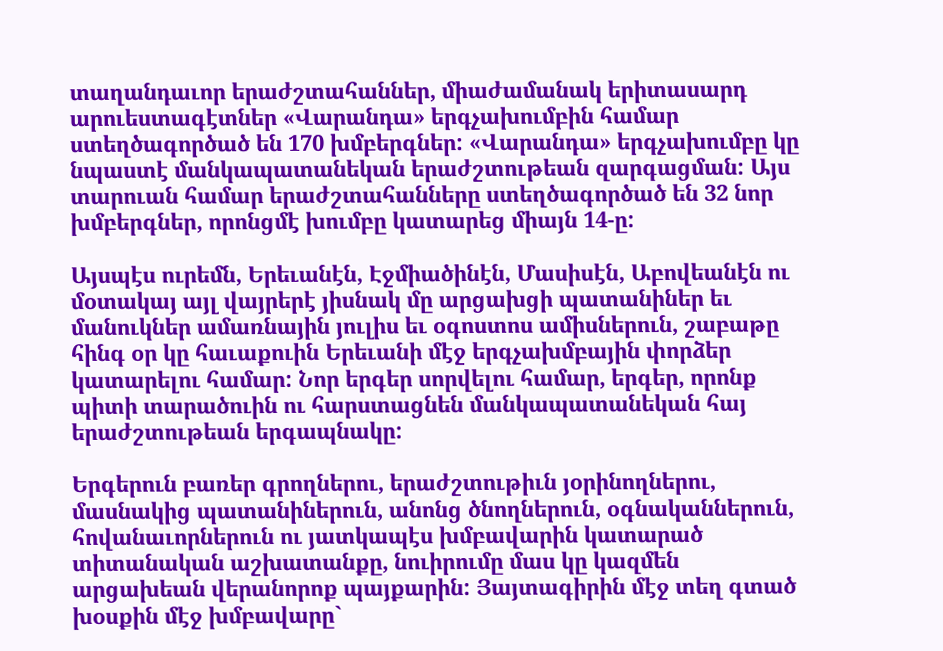տաղանդաւոր երաժշտահաններ, միաժամանակ երիտասարդ արուեստագէտներ «Վարանդա» երգչախումբին համար ստեղծագործած են 170 խմբերգներ: «Վարանդա» երգչախումբը կը նպաստէ մանկապատանեկան երաժշտութեան զարգացման: Այս տարուան համար երաժշտահանները ստեղծագործած են 32 նոր խմբերգներ, որոնցմէ խումբը կատարեց միայն 14-ը:

Այսպէս ուրեմն, Երեւանէն, Էջմիածինէն, Մասիսէն, Աբովեանէն ու մօտակայ այլ վայրերէ յիսնակ մը արցախցի պատանիներ եւ մանուկներ ամառնային յուլիս եւ օգոստոս ամիսներուն, շաբաթը հինգ օր կը հաւաքուին Երեւանի մէջ երգչախմբային փորձեր կատարելու համար: Նոր երգեր սորվելու համար, երգեր, որոնք պիտի տարածուին ու հարստացնեն մանկապատանեկան հայ երաժշտութեան երգապնակը:

Երգերուն բառեր գրողներու, երաժշտութիւն յօրինողներու, մասնակից պատանիներուն, անոնց ծնողներուն, օգնականներուն, հովանաւորներուն ու յատկապէս խմբավարին կատարած տիտանական աշխատանքը, նուիրումը մաս կը կազմեն արցախեան վերանորոք պայքարին: Յայտագիրին մէջ տեղ գտած խօսքին մէջ խմբավարը`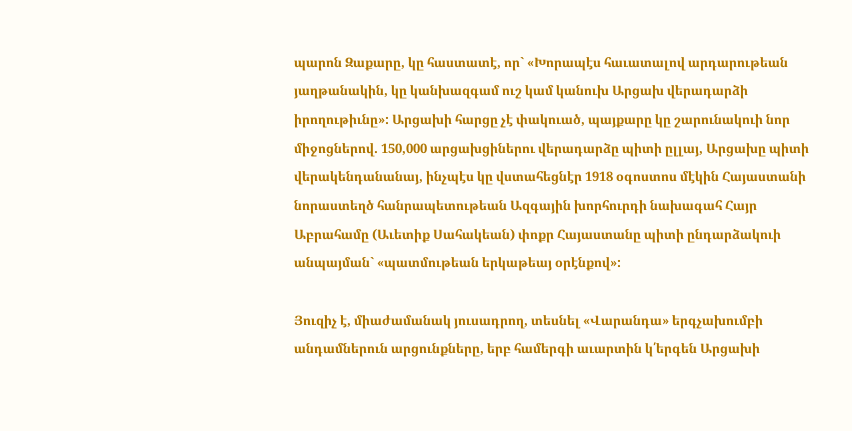պարոն Զաքարը, կը հաստատէ, որ` «Խորապէս հաւատալով արդարութեան յաղթանակին, կը կանխազգամ ուշ կամ կանուխ Արցախ վերադարձի իրողութիւնը»: Արցախի հարցը չէ փակուած, պայքարը կը շարունակուի նոր միջոցներով. 150,000 արցախցիներու վերադարձը պիտի ըլլայ, Արցախը պիտի վերակենդանանայ, ինչպէս կը վստահեցնէր 1918 օգոստոս մէկին Հայաստանի նորաստեղծ հանրապետութեան Ազգային խորհուրդի նախագահ Հայր Աբրահամը (Աւետիք Սահակեան) փոքր Հայաստանը պիտի ընդարձակուի անպայման` «պատմութեան երկաթեայ օրէնքով»:

Յուզիչ է, միաժամանակ յուսադրող, տեսնել «Վարանդա» երգչախումբի անդամներուն արցունքները, երբ համերգի աւարտին կ՛երգեն Արցախի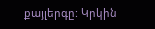քայլերգը: Կրկին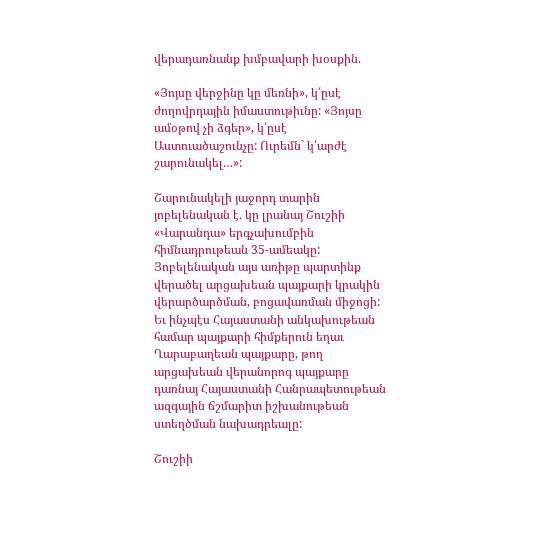վերադառնանք խմբավարի խօսքին.

«Յոյսը վերջինը կը մեռնի», կ՛ըսէ ժողովրդային իմաստութիւնը: «Յոյսը ամօթով չի ձգեր», կ՛ըսէ Աստուածաշունչը: Ուրեմն` կ՛արժէ շարունակել…»:

Շարունակելի յաջորդ տարին յոբելենական է. կը լրանայ Շուշիի «Վարանդա» երգչախումբին հիմնադրութեան 35-ամեակը: Յոբելենական այս առիթը պարտինք վերածել արցախեան պայքարի կրակին վերարծարծման, բոցավառման միջոցի: Եւ ինչպէս Հայաստանի անկախութեան համար պայքարի հիմքերուն եղաւ Ղարաբաղեան պայքարը, թող արցախեան վերանորոգ պայքարը դառնայ Հայաստանի Հանրապետութեան ազգային ճշմարիտ իշխանութեան ստեղծման նախադրեալը:

Շուշիի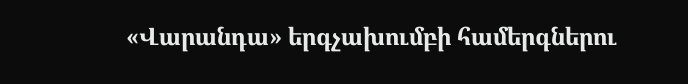«Վարանդա» երգչախումբի համերգներու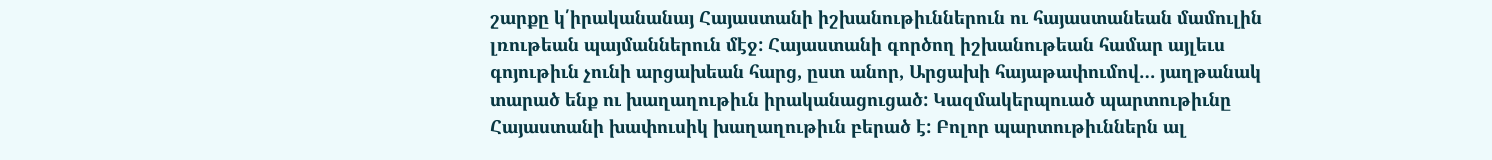շարքը կ՛իրականանայ Հայաստանի իշխանութիւններուն ու հայաստանեան մամուլին լռութեան պայմաններուն մէջ: Հայաստանի գործող իշխանութեան համար այլեւս գոյութիւն չունի արցախեան հարց, ըստ անոր, Արցախի հայաթափումով… յաղթանակ տարած ենք ու խաղաղութիւն իրականացուցած: Կազմակերպուած պարտութիւնը Հայաստանի խափուսիկ խաղաղութիւն բերած է: Բոլոր պարտութիւններն ալ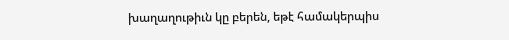խաղաղութիւն կը բերեն, եթէ համակերպիս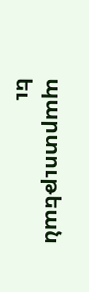պարտութեան եւ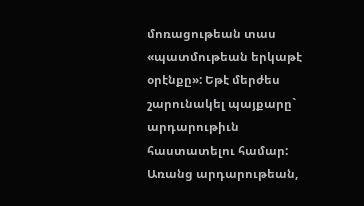մոռացութեան տաս «պատմութեան երկաթէ օրէնքը»: Եթէ մերժես շարունակել պայքարը` արդարութիւն հաստատելու համար: Առանց արդարութեան,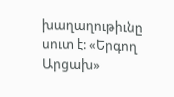խաղաղութիւնը սուտ է: «Երգող Արցախ»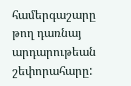համերգաշարը թող դառնայ արդարութեան շեփորահարը: